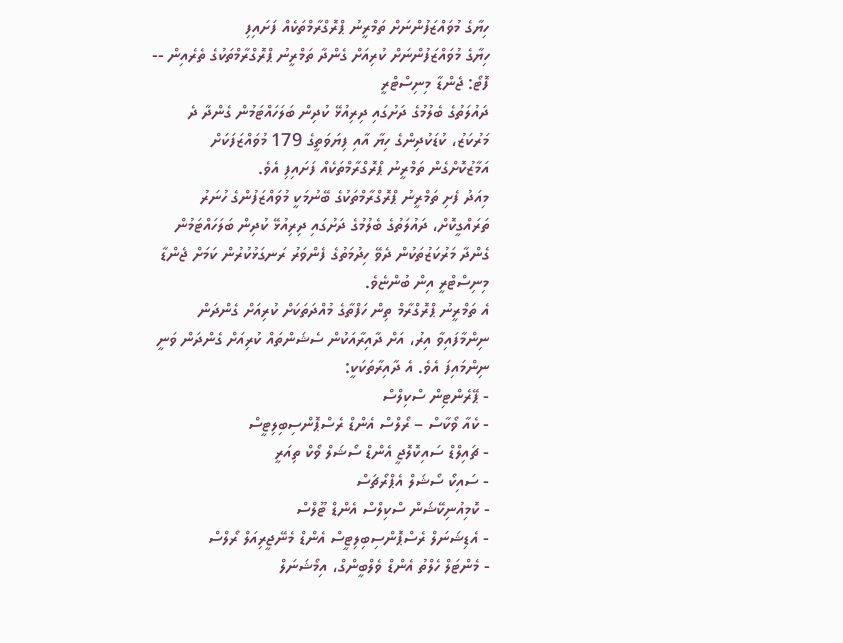ހިޔާގެ މުވައްޒަފުންނަށް ތަމްރީނު ޕްރޮގްރާމްތަކެއް ފަށައިފި
ހިޔާގެ މުވައްޒަފުންނަށް ކުރިއަށް ގެންދާ ތަމްރީނު ޕްރޮގްރާމްތަކުގެ ތެރެއިން -- ފޮޓޯ: ޖެންޑާ މިނިސްޓްރީ
ދައުލަތުގެ ބެލުމުގެ ދަށުގައި ދިރިއުޅޭ ކުދިން ބަލަހައްޓަމުން ގެންދާ ދެ މަރުކަޒު، ކުޑަކުދިންގެ ހިޔާ އާއި ފިޔަވަތީގެ 179 މުވައްޒަފަކަށް އަމާޒުކޮށްގެން ތަމްރީނު ޕްރޮގްރާމްތަކެއް ފަށައިފި އެވެ.
މިއަދު ފެށި ތަމްރީނު ޕްރޮގްރާމްތަކުގެ ބޭނުމަކީ މުވައްޒަފުންގެ ހުނަރު ތަރައްގީކޮށް، ދައުލަތުގެ ބެލުމުގެ ދަށުގައި ދިރިއުޅޭ ކުދިން ބަލަހައްޓަމުން ގެންދާ މަރުކަޒުތަކުން ދެވޭ ހިދުމަތުގެ ފެންވަރު ރަނގަޅުކުރުން ކަމަށް ޖެންޑާ މިނިސްޓްރީ އިން ބުންޏެވެ.
އެ ތަމްރީނު ޕްރޮގްރާމް ތިން ހަފްތާގެ މުއްދަތަކަށް ކުރިއަށް ގެންދަން ނިންމާފައިވާ އިރު، އަށް ދާއިރާއަކުން ސެޝަންތައް ކުރިއަށް ގެންދަން ވަނީ ނިންމައިފަ އެވެ. އެ ދާއިރާތަކަކީ:
- ޕޭރެންޓިން ސްކިލްސް
- ކެއާ ވޯކާސް – ރޯލްސް އެންޑް ރެސްޕޮންސިބިލިޓީސް
- ޗައިލްޑް ސައިކޮލޮޖީ އެންޑް ސޯޝަލް ވޯކް ތިއަރީ
- ސައިކޯ ސޯޝަލް އެޕްރޯޗަސް
- ކޮމިއުނިކޭޝަން ސްކިލްސް އެންޑް ޓޫލްސް
- އެޑިޝަނަލް ރެސްޕޮންސިބިލިޓީސް އެންޑް މެނޭޖީރިއަލް ރޯލްސް
- މެންޓަލް ހެލްތު އެންޑް ވެލްބީންގް، އިމޯޝަނަލް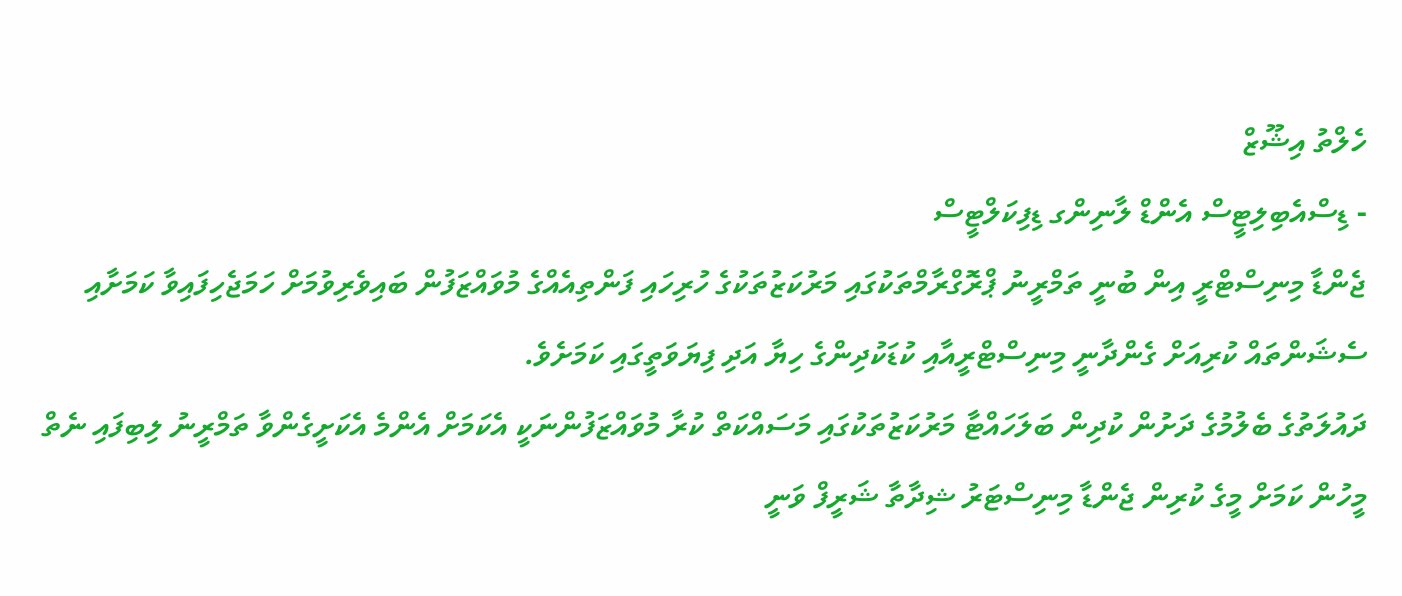ހެލްތު އިޝޫޒް
- ޑިސްއެބިލިޓީސް އެންޑް ލާނިންގ ޑިފިކަލްޓީސް
ޖެންޑާ މިނިސްޓްރީ އިން ބުނީ ތަމްރީނު ޕްރޮގްރާމްތަކުގައި މަރުކަޒުތަކުގެ ހުރިހައި ފަންތިއެއްގެ މުވައްޒަފުން ބައިވެރިވުމަށް ހަމަޖެހިފައިވާ ކަމަށާއި ސެޝަންތައް ކުރިއަށް ގެންދާނީ މިނިސްޓްރީއާއި ކުޑަކުދިންގެ ހިޔާ އަދި ފިޔަވަތީގައި ކަމަށެވެ.
ދައުލަތުގެ ބެލުމުގެ ދަށުން ކުދިން ބަލަހައްޓާ މަރުކަޒުތަކުގައި މަސައްކަތް ކުރާ މުވައްޒަފުންނަކީ އެކަމަށް އެންމެ އެކަށީގެންވާ ތަމްރީނު ލިބިފައި ނެތް މީހުން ކަމަށް މީގެ ކުރިން ޖެންޑާ މިނިސްޓަރު ޝިދާތާ ޝަރީފް ވަނީ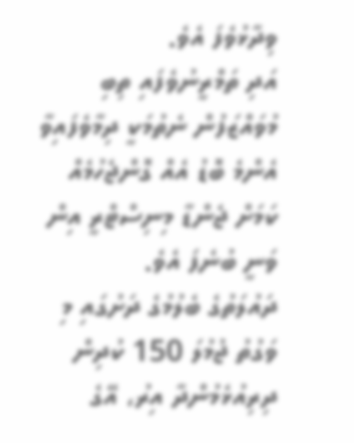ވިދާޅުވެފަ އެވެ.
އަދި ތަމްރީނުވެފައި ތިބި މުވައްޒަފުން ނެތުމަކީ ދިމާވެފައިވާ އެންމެ ބޮޑު އެއް ގޮންޖެހުމެއް ކަމަށް ޖެންޑާ މިނިސްޓްރީ އިން ވަނީ ބުނެފަ އެވެ.
ދައުލަތުގެ ބެލުމުގެ ދަށުގައި މި ވަގުތު ޖުމުލަ 150 ކުދިން ދިރިއުޅެމުންދާ އިރު، އޭގެ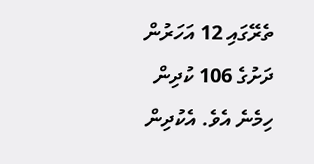ތެރޭގައި 12 އަހަރުން ދަށުގެ 106 ކުދިން ހިމެނެ އެވެ. އެކުދިން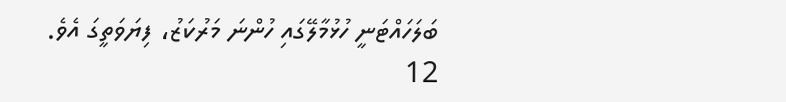ބަލަހައްޓަނީ ހުޅުމާލޭގައި ހުންނަ މަރުކަޒު، ފިޔަވަތީގަ އެވެ.
12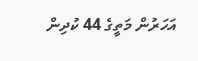އަހަރުން މަތީގެ 44 ކުދިން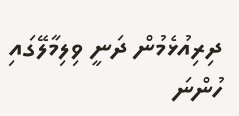ދިރިއުޅެމުން ދަނީ ވިލިމާލޭގައި ހުންނަ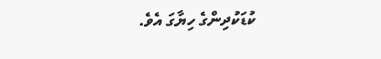ކުޑަކުދިންގެ ހިޔާގަ އެވެ.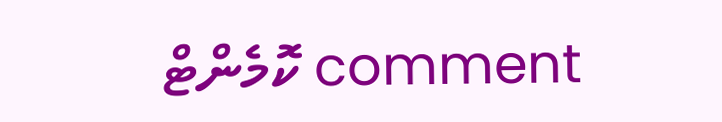comment ކޮމެންޓް